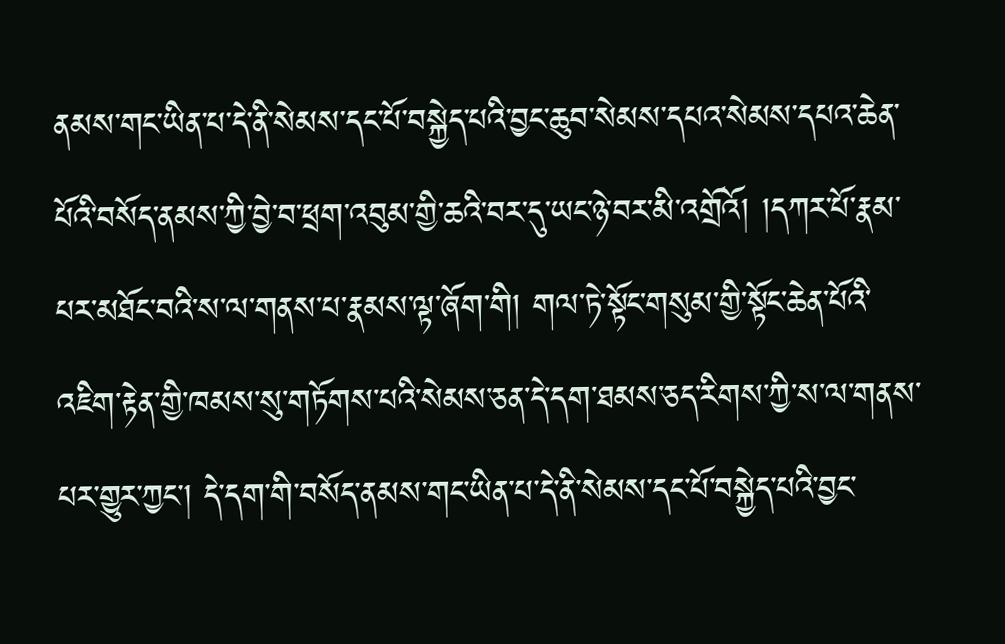ནམས་གང་ཡིན་པ་དེ་ནི་སེམས་དང་པོ་བསྐྱེད་པའི་བྱང་ཆུབ་སེམས་དཔའ་སེམས་དཔའ་ཆེན་པོའི་བསོད་ནམས་ཀྱི་བྱེ་བ་ཕྲག་འབུམ་གྱི་ཆའི་བར་དུ་ཡང་ཉེ་བར་མི་འགྲོའོ། །དཀར་པོ་རྣམ་པར་མཐོང་བའི་ས་ལ་གནས་པ་རྣམས་ལྟ་ཞོག་གི། གལ་ཏེ་སྟོང་གསུམ་གྱི་སྟོང་ཆེན་པོའི་འཇིག་རྟེན་གྱི་ཁམས་སུ་གཏོགས་པའི་སེམས་ཅན་དེ་དག་ཐམས་ཅད་རིགས་ཀྱི་ས་ལ་གནས་པར་གྱུར་ཀྱང་། དེ་དག་གི་བསོད་ནམས་གང་ཡིན་པ་དེ་ནི་སེམས་དང་པོ་བསྐྱེད་པའི་བྱང་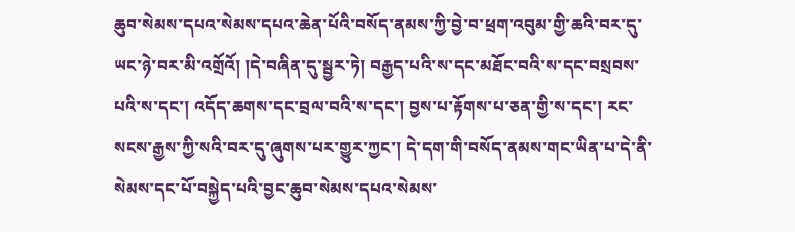ཆུབ་སེམས་དཔའ་སེམས་དཔའ་ཆེན་པོའི་བསོད་ནམས་ཀྱི་བྱེ་བ་ཕྲག་འབུམ་གྱི་ཆའི་བར་དུ་ཡང་ཉེ་བར་མི་འགྲོའོ། །དེ་བཞིན་དུ་སྦྱར་ཏེ། བརྒྱད་པའི་ས་དང་མཐོང་བའི་ས་དང་བསྲབས་པའི་ས་དང་། འདོད་ཆགས་དང་བྲལ་བའི་ས་དང་། བྱས་པ་རྟོགས་པ་ཅན་གྱི་ས་དང་། རང་སངས་རྒྱས་ཀྱི་སའི་བར་དུ་ཞུགས་པར་གྱུར་ཀྱང་། དེ་དག་གི་བསོད་ནམས་གང་ཡིན་པ་དེ་ནི་སེམས་དང་པོ་བསྐྱེད་པའི་བྱང་ཆུབ་སེམས་དཔའ་སེམས་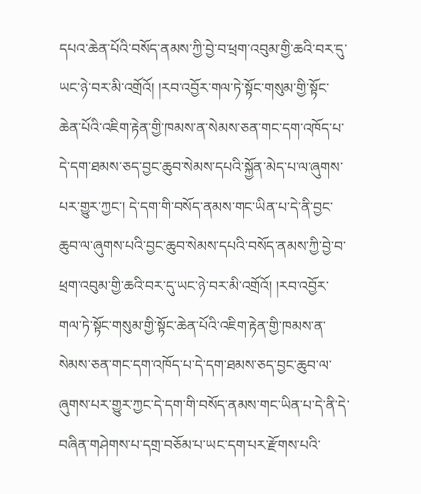དཔའ་ཆེན་པོའི་བསོད་ནམས་ཀྱི་བྱེ་བ་ཕྲག་འབུམ་གྱི་ཆའི་བར་དུ་ཡང་ཉེ་བར་མི་འགྲོའོ། །རབ་འབྱོར་གལ་ཏེ་སྟོང་གསུམ་གྱི་སྟོང་ཆེན་པོའི་འཇིག་རྟེན་གྱི་ཁམས་ན་སེམས་ཅན་གང་དག་འཁོད་པ་དེ་དག་ཐམས་ཅད་བྱང་ཆུབ་སེམས་དཔའི་སྐྱོན་མེད་པ་ལ་ཞུགས་པར་གྱུར་ཀྱང་། དེ་དག་གི་བསོད་ནམས་གང་ཡིན་པ་དེ་ནི་བྱང་ཆུབ་ལ་ཞུགས་པའི་བྱང་ཆུབ་སེམས་དཔའི་བསོད་ནམས་ཀྱི་བྱེ་བ་ཕྲག་འབུམ་གྱི་ཆའི་བར་དུ་ཡང་ཉེ་བར་མི་འགྲོའོ། །རབ་འབྱོར་གལ་ཏེ་སྟོང་གསུམ་གྱི་སྟོང་ཆེན་པོའི་འཇིག་རྟེན་གྱི་ཁམས་ན་སེམས་ཅན་གང་དག་འཁོད་པ་དེ་དག་ཐམས་ཅད་བྱང་ཆུབ་ལ་ཞུགས་པར་གྱུར་ཀྱང་དེ་དག་གི་བསོད་ནམས་གང་ཡིན་པ་དེ་ནི་དེ་བཞིན་གཤེགས་པ་དགྲ་བཅོམ་པ་ཡང་དག་པར་རྫོགས་པའི་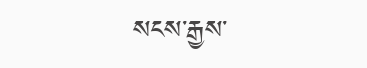སངས་རྒྱས་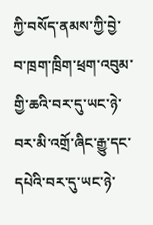ཀྱི་བསོད་ནམས་ཀྱི་བྱེ་བ་ཁྲག་ཁྲིག་ཕྲག་འབུམ་གྱི་ཆའི་བར་དུ་ཡང་ཉེ་བར་མི་འགྲོ་ཞིང་རྒྱུ་དང་དཔེའི་བར་དུ་ཡང་ཉེ་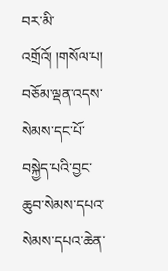བར་མི་འགྲོའོ། །གསོལ་པ། བཅོམ་ལྡན་འདས་སེམས་དང་པོ་བསྐྱེད་པའི་བྱང་ཆུབ་སེམས་དཔའ་སེམས་དཔའ་ཆེན་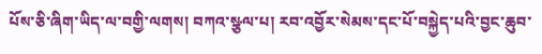པོས་ཅི་ཞིག་ཡིད་ལ་བགྱི་ལགས། བཀའ་སྩལ་པ། རབ་འབྱོར་སེམས་དང་པོ་བསྐྱེད་པའི་བྱང་ཆུབ་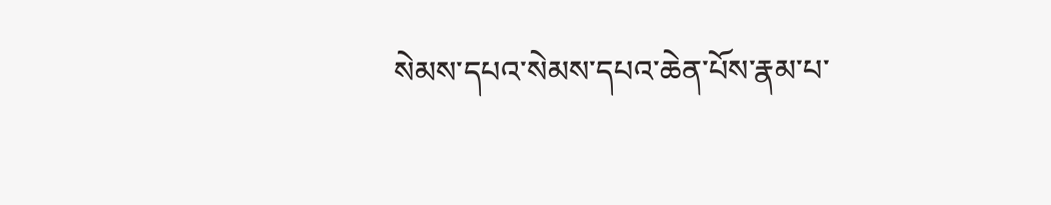སེམས་དཔའ་སེམས་དཔའ་ཆེན་པོས་རྣམ་པ་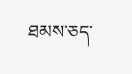ཐམས་ཅད་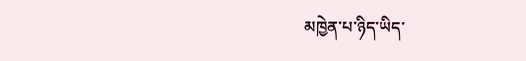མཁྱེན་པ་ཉིད་ཡིད་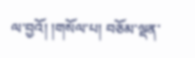ལ་བྱའོ། །གསོལ་པ། བཅོམ་ལྡན་